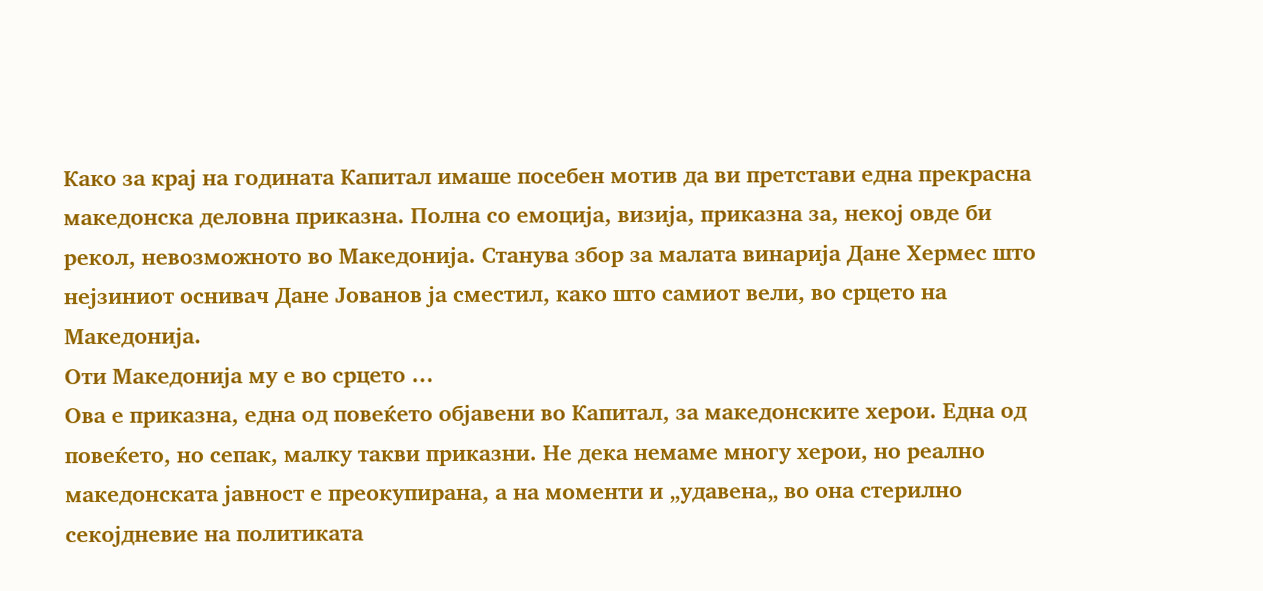Како за крај на годината Капитал имаше посебен мотив да ви претстави една прекрасна македонска деловна приказна. Полна со емоција, визија, приказна за, некој овде би рекол, невозможното во Македонија. Станува збор за малата винарија Дане Хермес што нејзиниот оснивач Дане Јованов ја сместил, како што самиот вели, во срцето на Македонија.
Оти Македонија му е во срцето …
Ова е приказна, една од повеќето објавени во Капитал, за македонските херои. Една од повеќето, но сепак, малку такви приказни. Не дека немаме многу херои, но реално македонската јавност е преокупирана, а на моменти и „удавена„ во она стерилно секојдневие на политиката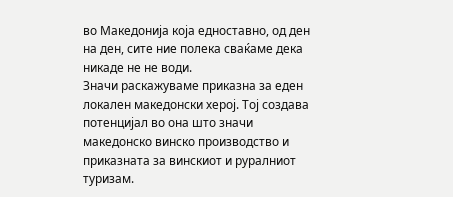во Македонија која едноставно, од ден на ден, сите ние полека сваќаме дека никаде не не води.
Значи раскажуваме приказна за еден локален македонски херој. Тој создава потенцијал во она што значи македонско винско производство и приказната за винскиот и руралниот туризам.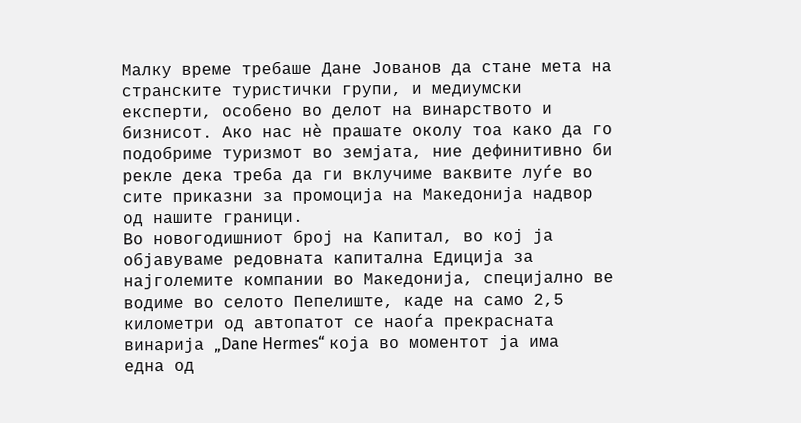Малку време требаше Дане Јованов да стане мета на странските туристички групи, и медиумски експерти, особено во делот на винарството и бизнисот. Ако нас нè прашате околу тоа како да го подобриме туризмот во земјата, ние дефинитивно би рекле дека треба да ги вклучиме ваквите луѓе во сите приказни за промоција на Македонија надвор од нашите граници.
Во новогодишниот број на Капитал, во кој ја објавуваме редовната капитална Едиција за најголемите компании во Македонија, специјално ве водиме во селото Пепелиште, каде на само 2,5 километри од автопатот се наоѓа прекрасната винарија „Dane Hermes“ која во моментот ја има една од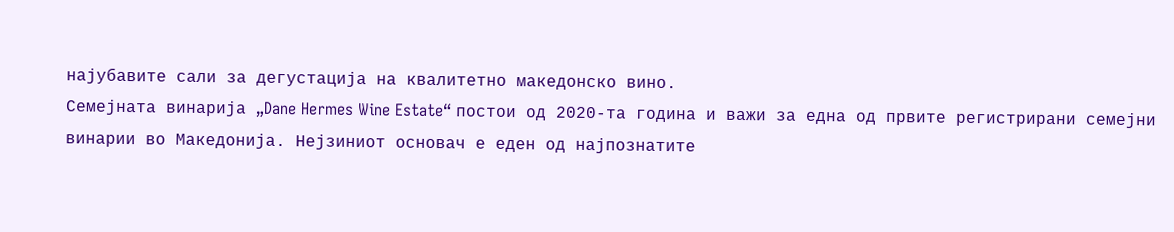најубавите сали за дегустација на квалитетно македонско вино.
Семејната винарија „Dane Hermes Wine Estate“ постои од 2020-та година и важи за една од првите регистрирани семејни винарии во Македонија. Нејзиниот основач е еден од најпознатите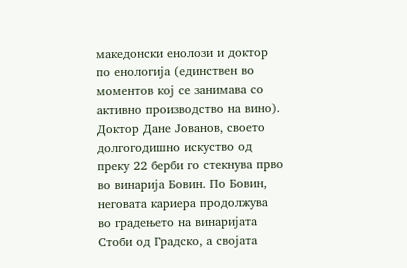македонски енолози и доктор по енологија (единствен во моментов кој се занимава со активно производство на вино).
Доктор Дане Јованов, своето долгогодишно искуство од преку 22 берби го стекнува прво во винарија Бовин. По Бовин, неговата кариера продолжува во градењето на винаријата Стоби од Градско, а својата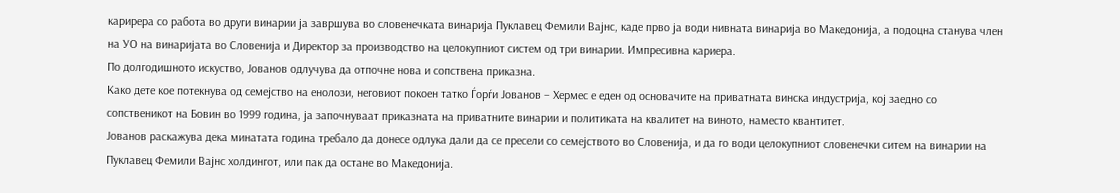карирера со работа во други винарии ја завршува во словенечката винарија Пуклавец Фемили Вајнс, каде прво ја води нивната винарија во Македонија, а подоцна станува член на УО на винаријата во Словенија и Директор за производство на целокупниот систем од три винарии. Импресивна кариера.
По долгодишното искуство, Јованов одлучува да отпочне нова и сопствена приказна.
Како дете кое потекнува од семејство на енолози, неговиот покоен татко Ѓорѓи Јованов – Хермес е еден од основачите на приватната винска индустрија, кој заедно со сопственикот на Бовин во 1999 година, ја започнуваат приказната на приватните винарии и политиката на квалитет на виното, наместо квантитет.
Јованов раскажува дека минатата година требало да донесе одлука дали да се пресели со семејството во Словенија, и да го води целокупниот словенечки ситем на винарии на Пуклавец Фемили Вајнс холдингот, или пак да остане во Македонија.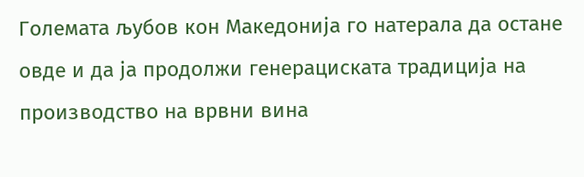Големата љубов кон Македонија го натерала да остане овде и да ја продолжи генерациската традиција на производство на врвни вина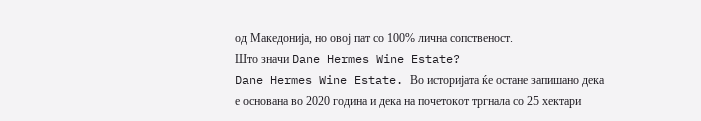од Македонија, но овој пат со 100% лична сопственост.
Што значи Dane Hermes Wine Estate?
Dane Hermes Wine Estate. Во историјата ќе остане запишано дека е основана во 2020 година и дека на почетокот тргнала со 25 хектари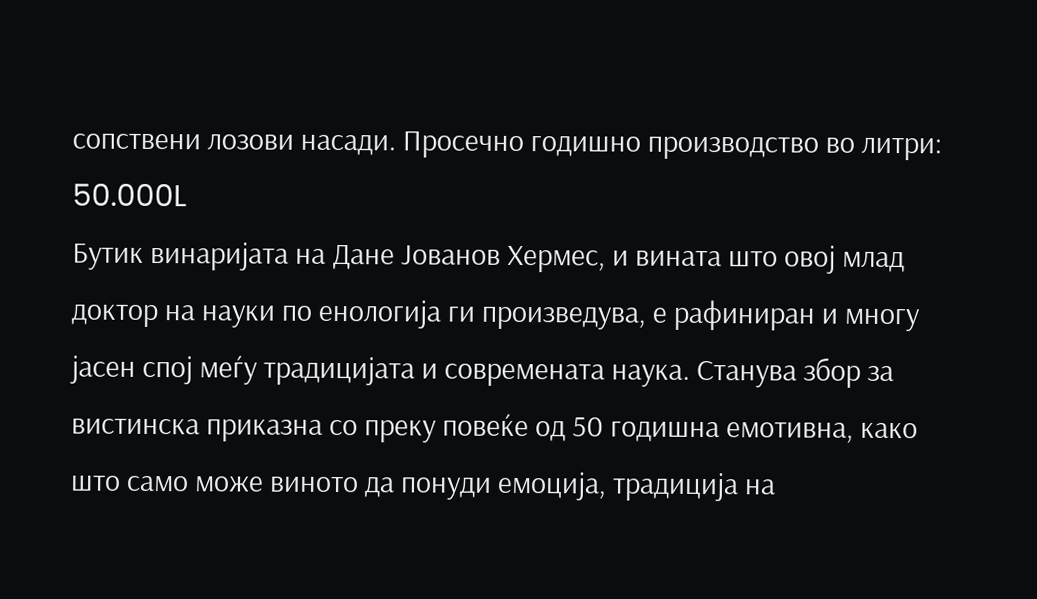сопствени лозови насади. Просечно годишно производство во литри: 50.000L
Бутик винаријата на Дане Јованов Хермес, и вината што овој млад доктор на науки по енологија ги произведува, е рафиниран и многу јасен спој меѓу традицијата и современата наука. Станува збор за вистинска приказна со преку повеќе од 50 годишна емотивна, како што само може виното да понуди емоција, традиција на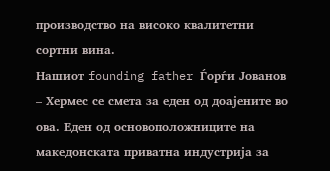производство на високо квалитетни сортни вина.
Нaшиот founding father Ѓорѓи Јованов – Хермес се смета за еден од доајените во ова. Еден од основоположниците на македонската приватна индустрија за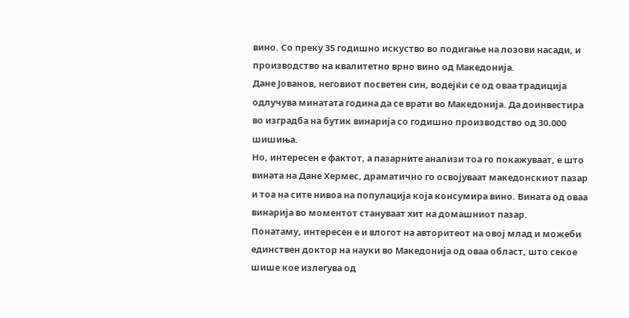вино. Со преку 35 годишно искуство во подигање на лозови насади, и производство на квалитетно врно вино од Македонија.
Дане Јованов, неговиот посветен син, водејќи се од оваа традиција одлучува минатата година да се врати во Македонија. Да доинвестира во изградба на бутик винарија со годишно производство од 30.000 шишиња.
Но, интересен е фактот, а пазарните анализи тоа го покажуваат, е што вината на Дане Хермес, драматично го освојуваат македонскиот пазар и тоа на сите нивоа на популација која консумира вино. Вината од оваа винарија во моментот стануваат хит на домашниот пазар.
Понатаму, интересен е и влогот на авторитеот на овој млад и можеби единствен доктор на науки во Македонија од оваа област, што секое шише кое излегува од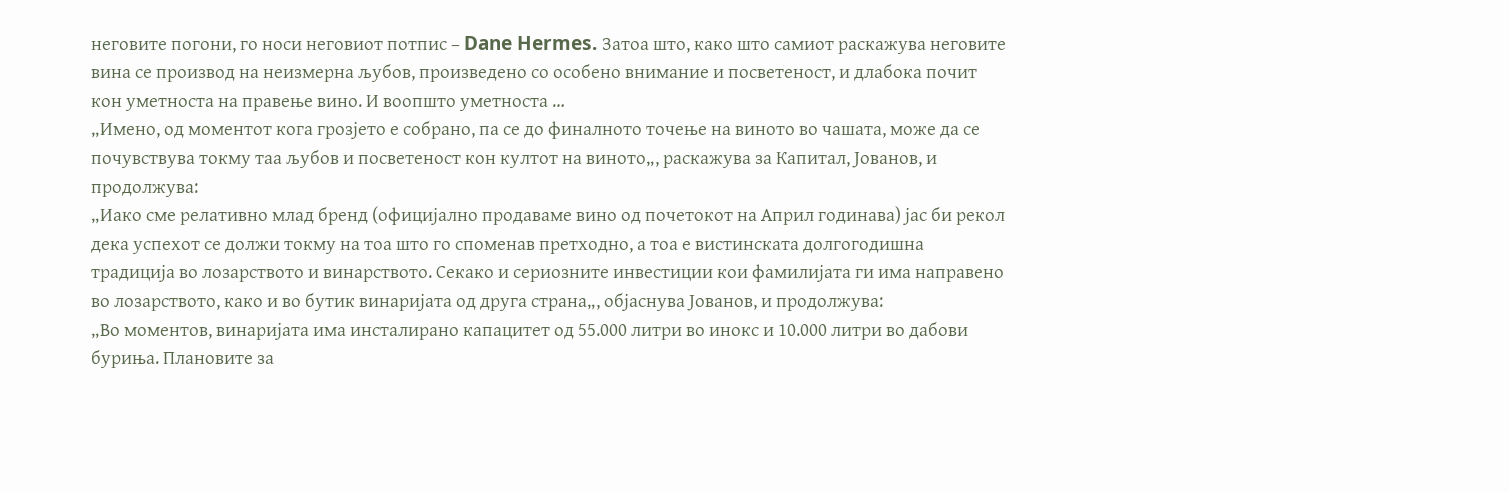неговите погони, го носи неговиот потпис – Dane Hermes. Затоа што, како што самиот раскажува неговите вина се производ на неизмерна љубов, произведено со особено внимание и посветеност, и длабока почит кон уметноста на правење вино. И воопшто уметноста …
„Имено, од моментот кога грозјето е собрано, па се до финалното точење на виното во чашата, може да се почувствува токму таа љубов и посветеност кон култот на виното„, раскажува за Капитал, Јованов, и продолжува:
„Иако сме релативно млад бренд (официјално продаваме вино од почетокот на Април годинава) јас би рекол дека успехот се должи токму на тоа што го споменав претходно, а тоа е вистинската долгогодишна традиција во лозарството и винарството. Секако и сериозните инвестиции кои фамилијата ги има направено во лозарството, како и во бутик винаријата од друга страна„, објаснува Јованов, и продолжува:
„Во моментов, винаријата има инсталирано капацитет од 55.000 литри во инокс и 10.000 литри во дабови буриња. Плановите за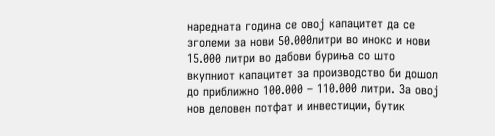наредната година се овој капацитет да се зголеми за нови 50.000литри во инокс и нови 15.000 литри во дабови буриња со што вкупниот капацитет за производство би дошол до приближно 100.000 – 110.000 литри. За овој нов деловен потфат и инвестиции, бутик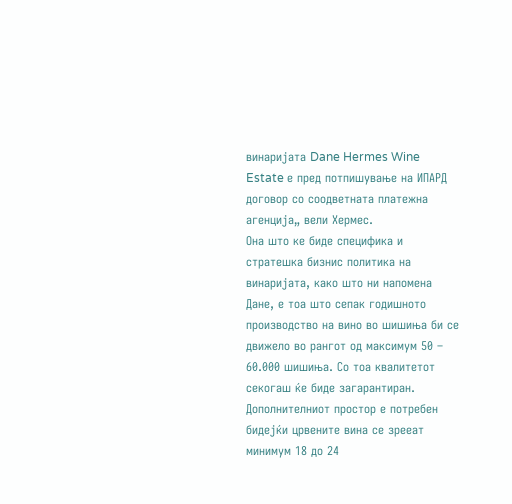винаријата Dane Hermes Wine Estate е пред потпишување на ИПАРД договор со соодветната платежна агенција„ вели Хермес.
Она што ке биде специфика и стратешка бизнис политика на винаријата, како што ни напомена Дане, е тоа што сепак годишното производство на вино во шишиња би се движело во рангот од максимум 50 – 60.000 шишиња. Со тоа квалитетот секогаш ќе биде загарантиран. Дополнителниот простор е потребен бидејќи црвените вина се зрееат минимум 18 до 24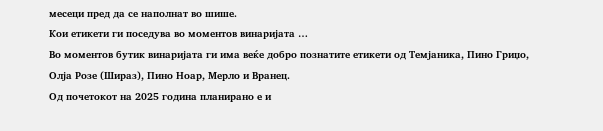месеци пред да се наполнат во шише.
Кои етикети ги поседува во моментов винаријата …
Во моментов бутик винаријата ги има веќе добро познатите етикети од Темјаника, Пино Гриџо, Олја Розе (Шираз), Пино Ноар, Мерло и Вранец.
Од почетокот на 2025 година планирано е и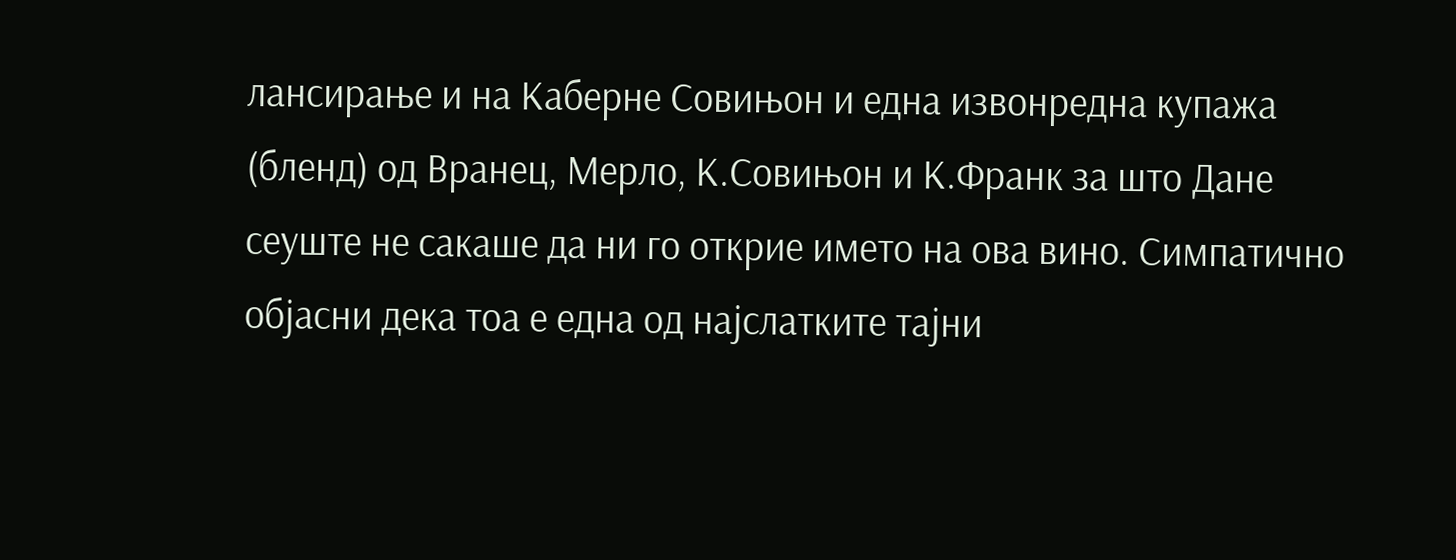лансирање и на Каберне Совињон и една извонредна купажа (бленд) од Вранец, Мерло, К.Совињон и К.Франк за што Дане сеуште не сакаше да ни го открие името на ова вино. Симпатично објасни дека тоа е една од најслатките тајни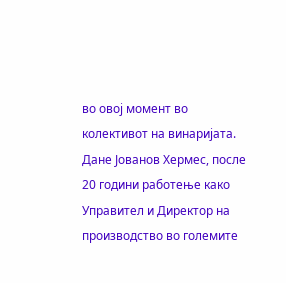во овој момент во колективот на винаријата.
Дане Јованов Хермес, после 20 години работење како Управител и Директор на производство во големите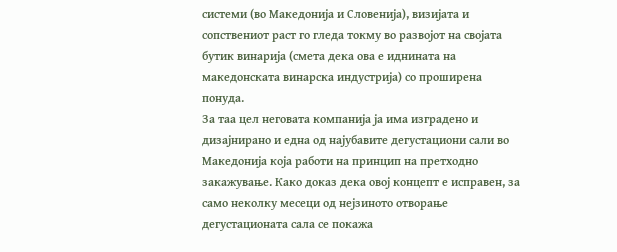системи (во Македонија и Словенија), визијата и сопствениот раст го гледа токму во развојот на својата бутик винарија (смета дека ова е иднината на македонската винарска индустрија) со проширена понуда.
За таа цел неговата компанија ја има изградено и дизајнирано и една од најубавите дегустациони сали во Македонија која работи на принцип на претходно закажување. Како доказ дека овој концепт е исправен, за само неколку месеци од нејзиното отворање дегустационата сала се покажа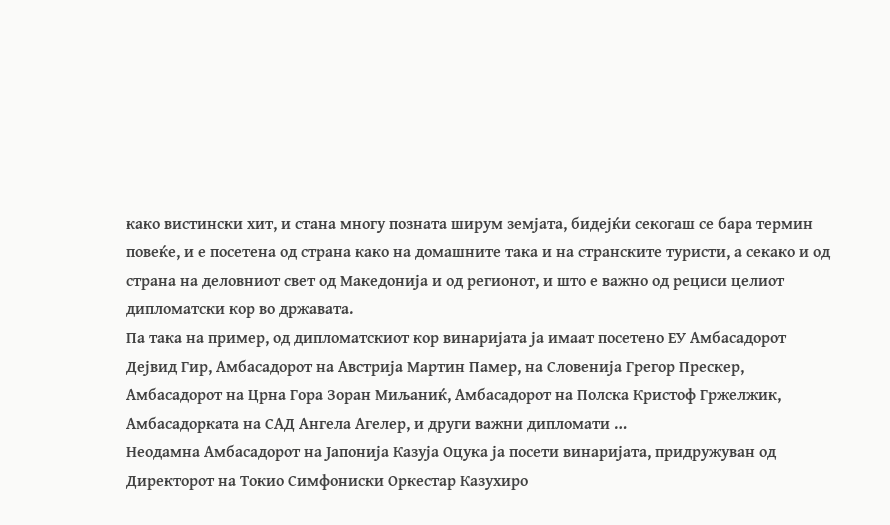како вистински хит, и стана многу позната ширум земјата, бидејќи секогаш се бара термин повеќе, и е посетена од страна како на домашните така и на странските туристи, а секако и од страна на деловниот свет од Македонија и од регионот, и што е важно од рециси целиот дипломатски кор во државата.
Па така на пример, од дипломатскиот кор винаријата ја имаат посетено ЕУ Амбасадорот Дејвид Гир, Амбасадорот на Австрија Мартин Памер, на Словенија Грегор Прескер, Амбасадорот на Црна Гора Зоран Миљаниќ, Амбасадорот на Полска Кристоф Гржелжик, Амбасадорката на САД Ангела Агелер, и други важни дипломати …
Неодамна Амбасадорот на Јапонија Казуја Оцука ја посети винаријата, придружуван од Директорот на Токио Симфониски Оркестар Казухиро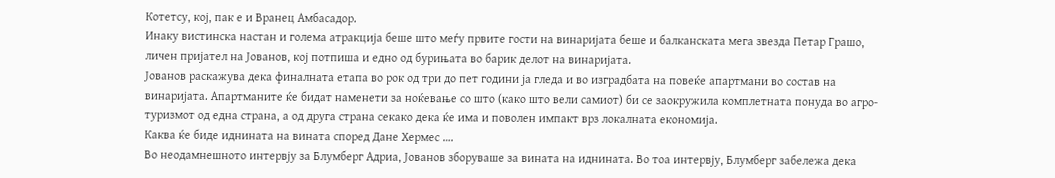Котетсу, кој, пак е и Вранец Амбасадор.
Инаку вистинска настан и голема атракција беше што меѓу првите гости на винаријата беше и балканската мега звезда Петар Грашо, личен пријател на Јованов, кој потпиша и едно од бурињата во барик делот на винаријата.
Јованов раскажува дека финалната етапа во рок од три до пет години ја гледа и во изградбата на повеќе апартмани во состав на винаријата. Апартманите ќе бидат наменети за ноќевање со што (како што вели самиот) би се заокружила комплетната понуда во агро-туризмот од една страна, а од друга страна секако дека ќе има и поволен импакт врз локалната економија.
Каква ќе биде иднината на вината според Дане Хермес ….
Во неодамнешното интервју за Блумберг Адриа, Јованов зборуваше за вината на иднината. Во тоа интервју, Блумберг забележа дека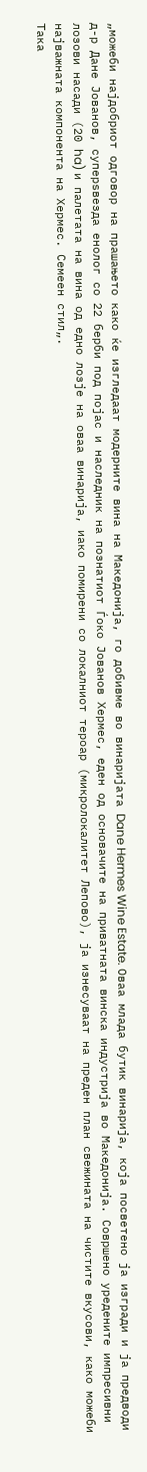„можеби најдобриот одговор на прашањето како ќе изгледаат модерните вина на Македонија, го добивме во винаријата Dane Hermes Wine Estate. Оваа млада бутик винарија, која посветено ја изгради и ја предводи д-р Дане Јованов, суперѕвезда енолог со 22 берби под појас и наследник на познатиот Ѓоко Јованов Хермес, еден од основачите на приватната винска индустрија во Македонија. Совршено уредените импресивни лозови насади (20 ha) и палетата на вина од едно лозје на оваа винарија, иако помирени со локалниот тероар (микролокалитет Лепово), ја изнесуваат на преден план свежината на чистите вкусови, како можеби најважната компонента на Хермес. Семеен стил„.
Така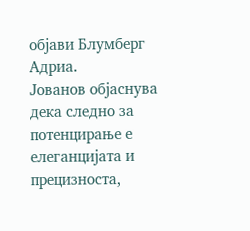објави Блумберг Адриа.
Јованов објаснува дека следно за потенцирање е елеганцијата и прецизноста,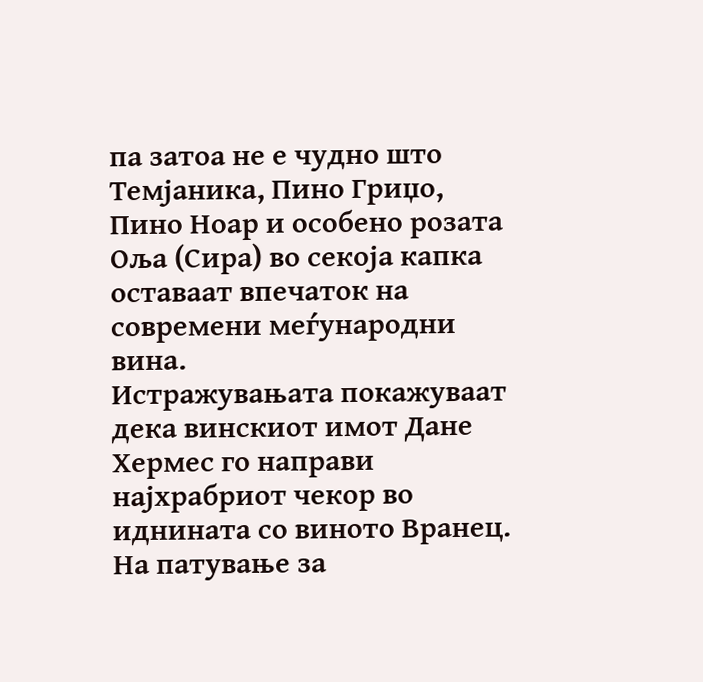па затоа не е чудно што Темјаника, Пино Гриџо, Пино Ноар и особено розата Оља (Сира) во секоја капка оставаат впечаток на современи меѓународни вина.
Истражувањата покажуваат дека винскиот имот Дане Хермес го направи најхрабриот чекор во иднината со виното Вранец. На патување за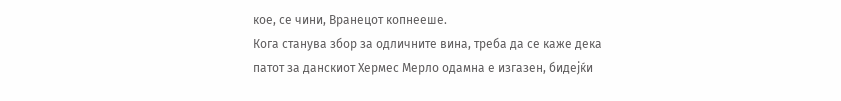кое, се чини, Вранецот копнееше.
Кога станува збор за одличните вина, треба да се каже дека патот за данскиот Хермес Мерло одамна е изгазен, бидејќи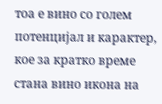тоа е вино со голем потенцијал и карактер, кое за кратко време стана вино икона на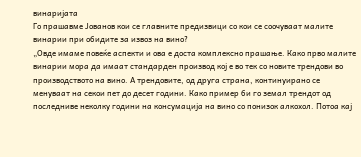винаријата
Го прашавме Јованов кои се главните предизвици со кои се соочуваат малите винарии при обидите за извоз на вино?
„Овде имаме повеќе аспекти и ова е доста комплексно прашање. Како прво малите винарии мора да имаат стандарден производ кој е во тек со новите трендови во производството на вино. А трендовите, од друга страна, континуирано се менуваат на секои пет до десет години. Како пример би го земал трендот од последниве неколку години на консумација на вино со понизок алкохол. Потоа кај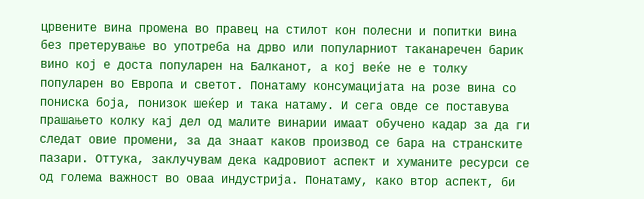црвените вина промена во правец на стилот кон полесни и попитки вина без претерување во употреба на дрво или популарниот таканаречен барик вино кој е доста популарен на Балканот, а кој веќе не е толку популарен во Европа и светот. Понатаму консумацијата на розе вина со пониска боја, понизок шеќер и така натаму. И сега овде се поставува прашањето колку кај дел од малите винарии имаат обучено кадар за да ги следат овие промени, за да знаат каков производ се бара на странските пазари. Оттука, заклучувам дека кадровиот аспект и хуманите ресурси се од голема важност во оваа индустрија. Понатаму, како втор аспект, би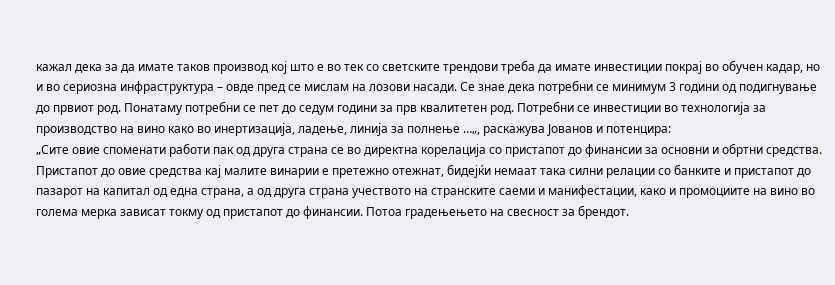кажал дека за да имате таков производ кој што е во тек со светските трендови треба да имате инвестиции покрај во обучен кадар, но и во сериозна инфраструктура – овде пред се мислам на лозови насади. Се знае дека потребни се минимум 3 години од подигнување до првиот род. Понатаму потребни се пет до седум години за прв квалитетен род. Потребни се инвестиции во технологија за производство на вино како во инертизација, ладење, линија за полнење …„, раскажува Јованов и потенцира:
„Сите овие споменати работи пак од друга страна се во директна корелација со пристапот до финансии за основни и обртни средства. Пристапот до овие средства кај малите винарии е претежно отежнат, бидејќи немаат така силни релации со банките и пристапот до пазарот на капитал од една страна, а од друга страна учеството на странските саеми и манифестации, како и промоциите на вино во голема мерка зависат токму од пристапот до финансии. Потоа градењењето на свесност за брендот.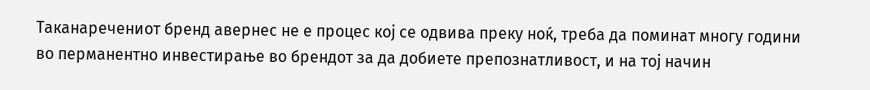Таканаречениот бренд авернес не е процес кој се одвива преку ноќ, треба да поминат многу години во перманентно инвестирање во брендот за да добиете препознатливост, и на тој начин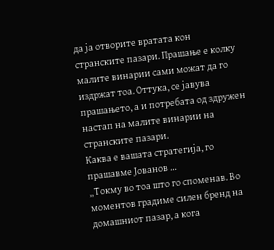да ја отворите вратата кон странските пазари. Прашање е колку малите винарии сами можат да го издржат тоа. Оттука, се јавува прашањето, а и потребата од здружен настап на малите винарии на странските пазари.
Каква е вашата стратегија, го прашавме Јованов …
„Токму во тоа што го споменав. Во моментов градиме силен бренд на домашниот пазар, а кога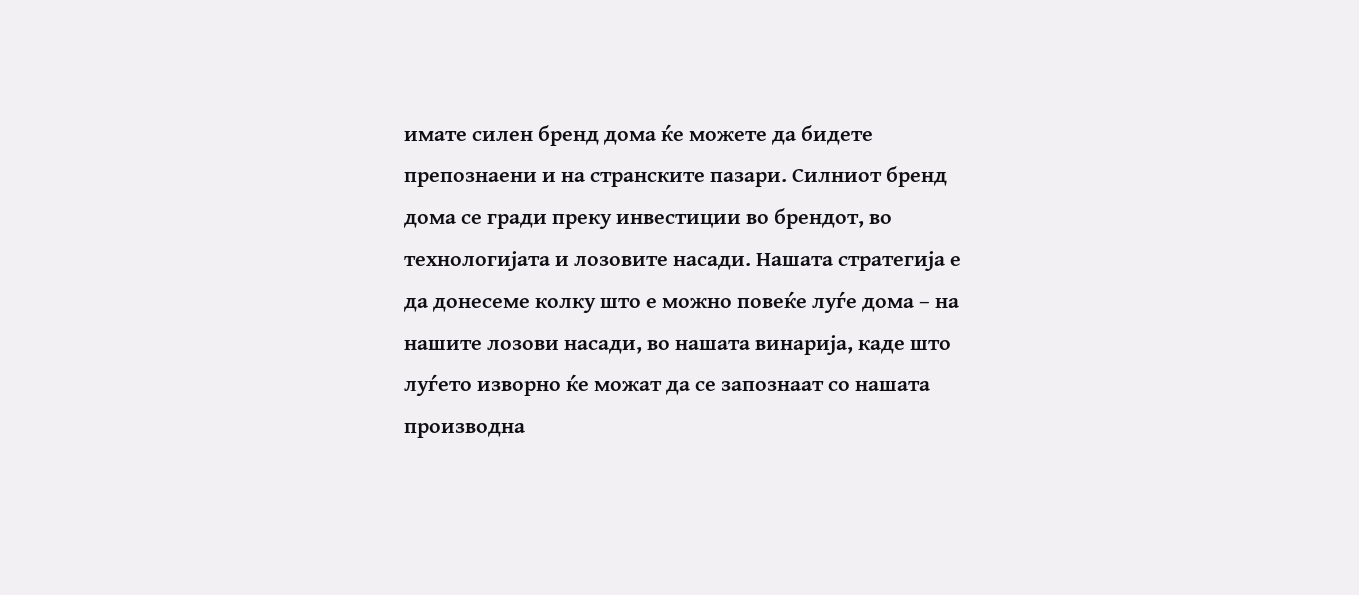имате силен бренд дома ќе можете да бидете препознаени и на странските пазари. Силниот бренд дома се гради преку инвестиции во брендот, во технологијата и лозовите насади. Нашата стратегија е да донесеме колку што е можно повеќе луѓе дома – на нашите лозови насади, во нашата винарија, каде што луѓето изворно ќе можат да се запознаат со нашата производна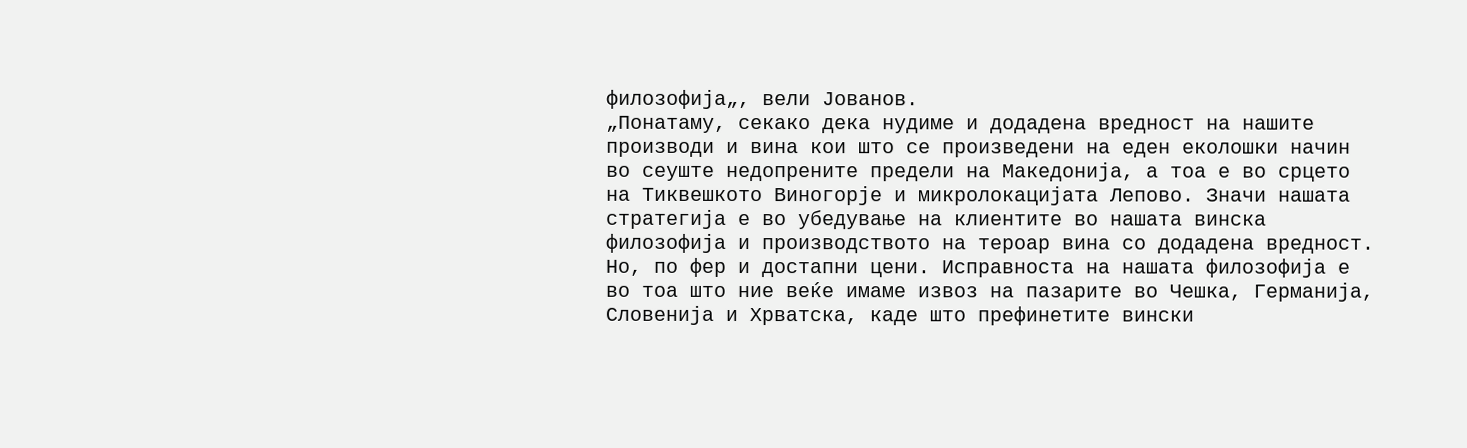филозофија„, вели Јованов.
„Понатаму, секако дека нудиме и додадена вредност на нашите производи и вина кои што се произведени на еден еколошки начин во сеуште недопрените предели на Македонија, а тоа е во срцето на Тиквешкото Виногорје и микролокацијата Лепово. Значи нашата стратегија е во убедување на клиентите во нашата винска филозофија и производството на тероар вина со додадена вредност. Но, по фер и достапни цени. Исправноста на нашата филозофија е во тоа што ние веќе имаме извоз на пазарите во Чешка, Германија, Словенија и Хрватска, каде што префинетите вински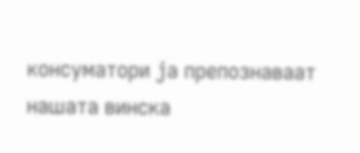консуматори ја препознаваат нашата винска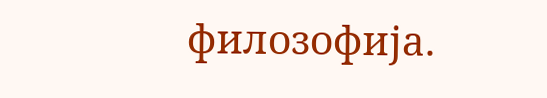филозофија.